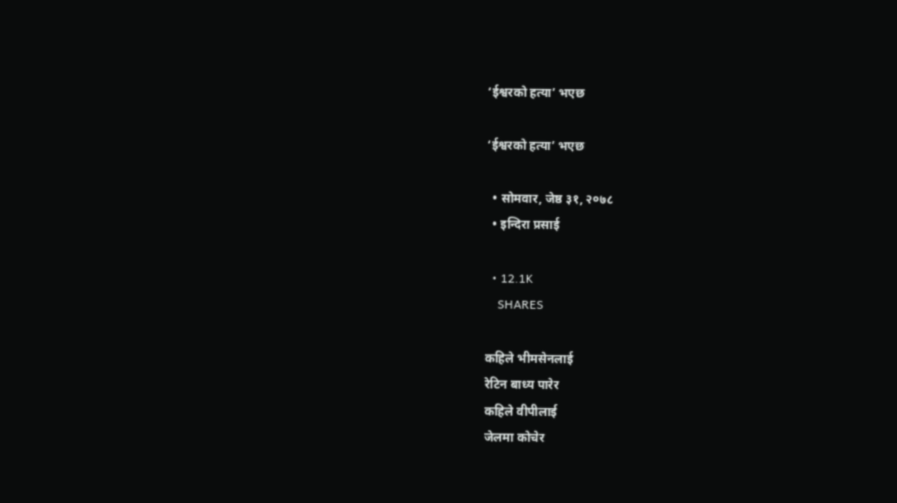‘ईश्वरको हत्या’ भएछ

‘ईश्वरको हत्या’ भएछ

  • सोमवार, जेष्ठ ३१, २०७८
  • इन्दिरा प्रसाई

  • 12.1K
    SHARES

कहिले भीमसेनलाई
रेटिन बाध्य पारेर
कहिले वीपीलाई
जेलमा कोचेर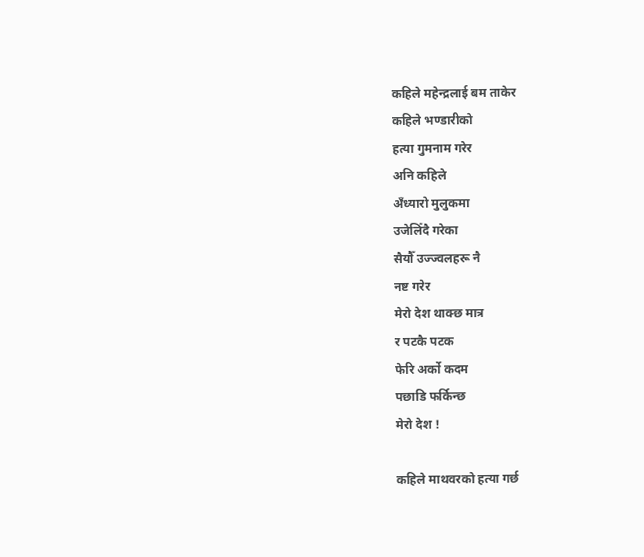कहिले महेन्द्रलाई बम ताकेर
कहिले भण्डारीको
हत्या गुमनाम गरेर
अनि कहिले
अँध्यारो मुलुकमा
उजेलिँदै गरेका
सैयौँ उज्ज्वलहरू नै
नष्ट गरेर
मेरो देश थाक्छ मात्र
र पटकै पटक
फेरि अर्को कदम
पछाडि फर्किन्छ
मेरो देश !

कहिले माथवरको हत्या गर्छ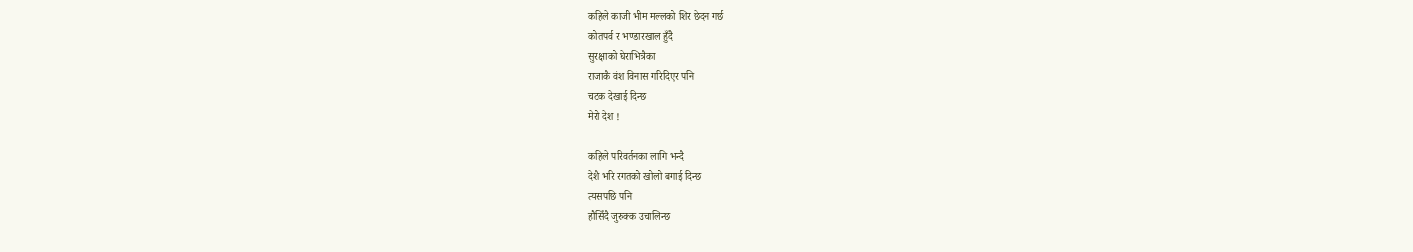कहिले काजी भीम मल्लको शिर छेदन गर्छ
कोतपर्व र भण्डारखाल हुँदै
सुरक्षाको घेराभित्रैका
राजाकै वंश विनास गरिदिएर पनि
चटक देखाई दिन्छ
मेरो देश !

कहिले परिवर्तनका लागि भन्दै
देशै भरि रगतको खोलो बगाई दिन्छ
त्यसपछि पनि
हौसिँदै जुरुक्क उचालिन्छ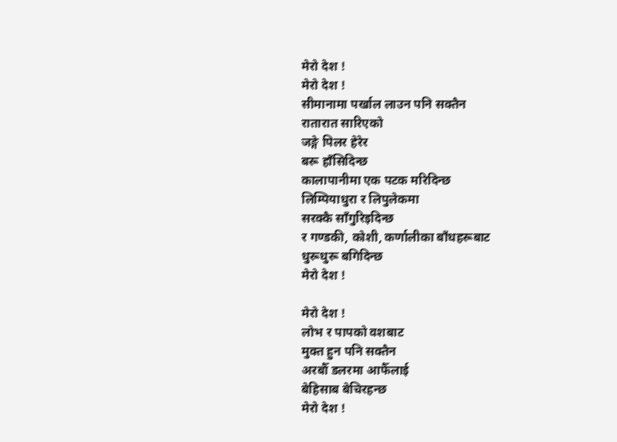मेरो देश !
मेरो देश !
सीमानामा पर्खाल लाउन पनि सक्तैन
रातारात सारिएको
जङ्गे पिलर हेरेर
बरू हाँसिदिन्छ
कालापानीमा एक पटक मरिदिन्छ
लिम्पियाधुरा र लिपुलेकमा
सरक्कै साँगुरिइदिन्छ
र गण्डकी, कोशी, कर्णालीका बाँधहरूबाट
धुरूधुरू बगिदिन्छ
मेरो देश !

मेरो देश !
लोभ र पापको वशबाट
मुक्त हुन पनि सक्तैन
अरबौँ डलरमा आफैँलाई
बेहिसाब बेचिरहन्छ
मेरो देश !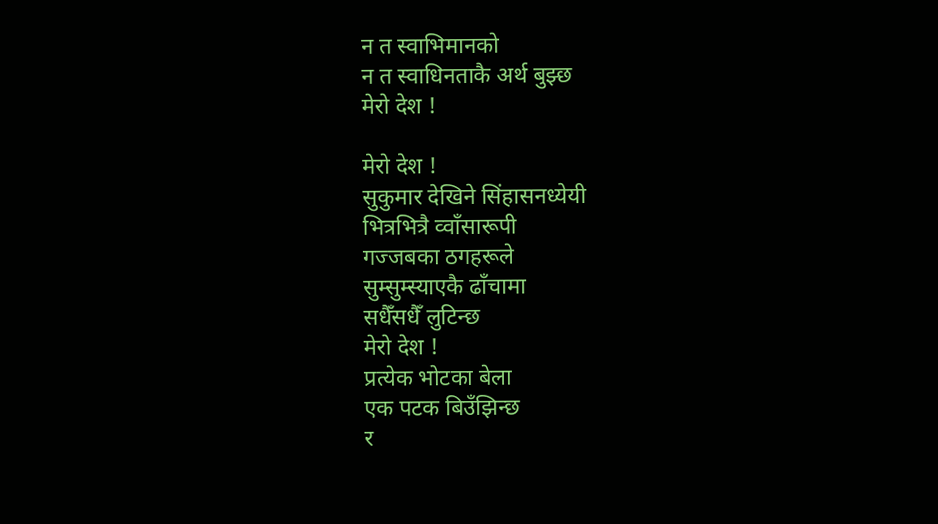न त स्वाभिमानको
न त स्वाधिनताकै अर्थ बुझ्छ
मेरो देश !

मेरो देश !
सुकुमार देखिने सिंहासनध्येयी
भित्रभित्रै व्वाँसारूपी
गज्जबका ठगहरूले
सुम्सुम्स्याएकै ढाँचामा
सधैँसध‌ैँ लुटिन्छ
मेरो देश !
प्रत्येक भोटका बेला
एक पटक बिउँझिन्छ
र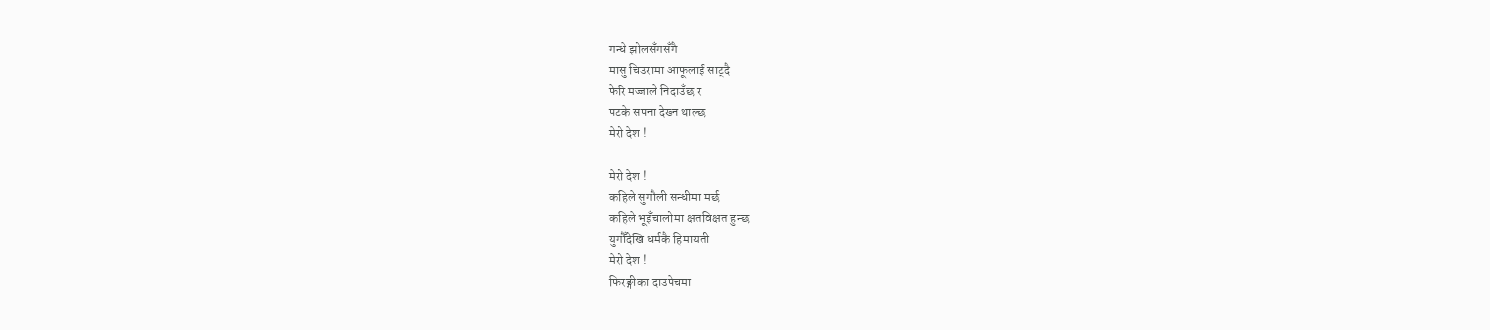गन्धे झोलसँगसँगै
मासु चिउरामा आफूलाई साट्दै
फेरि मज्जाले निदाउँछ र
पटके सपना देख्न थाल्छ
मेरो देश !

मेरो देश !
कहिले सुगौली सन्धीमा मर्छ
कहिले भूइँचालोमा क्षतविक्षत हुन्छ
युगौँदेखि धर्मकै हिमायती
मेरो देश !
फिरङ्गीका दाउपेचमा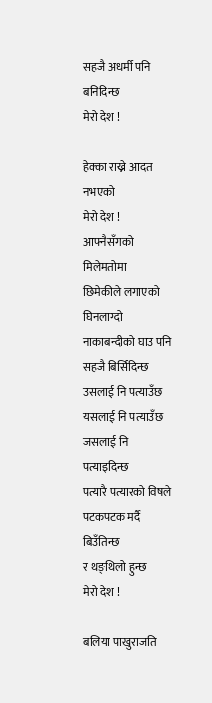सहजै अधर्मी पनि बनिदिन्छ
मेरो देश !

हेक्का राख्ने आदत नभएको
मेरो देश !
आफ्नैसँगको मिलेमतोमा
छिमेकीले लगाएको
घिनलाग्दो नाकाबन्दीको घाउ पनि
सहजै बिर्सिदिन्छ
उसलाई नि पत्याउँछ
यसलाई नि पत्याउँछ
जसलाई नि पत्याइदिन्छ
पत्यारै पत्यारको विषले
पटकपटक मर्दै बिउँतिन्छ
र थङ्थिलो हुन्छ
मेरो देश !

बलिया पाखुराजति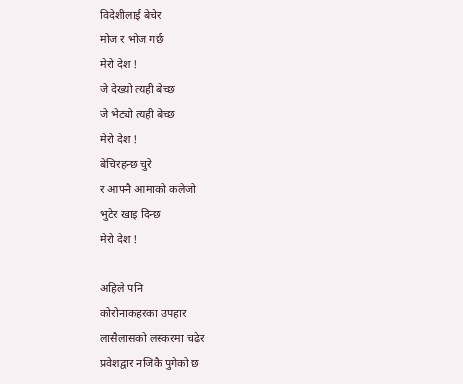विदेशीलाई बेचेर
मोज र भोज गर्छ
मेरो देश !
जे देख्यो त्यही बेच्छ
जे भेट्यो त्यही बेच्छ
मेरो देश !
बेचिरहन्छ चुरे
र आफ्नै आमाको कलेजो
भुटेर खाइ दिन्छ
मेरो देश !

अहिले पनि
कोरोनाकहरका उपहार
लासैलासको लस्करमा चढेर
प्रवेशद्वार नजिकै पुगेको छ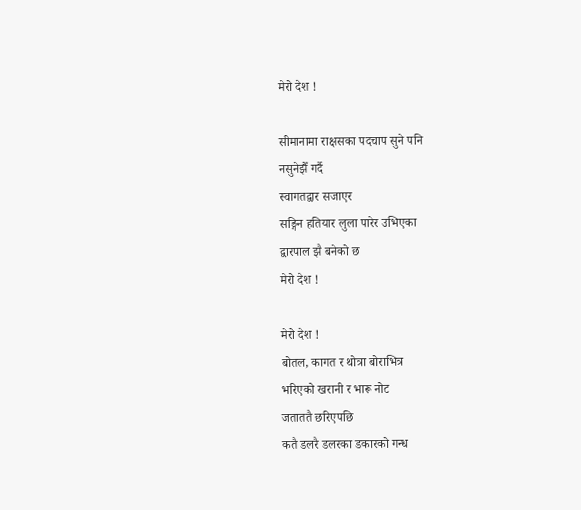मेरो देश !

सीमानामा राक्षसका पदचाप सुने पनि
नसुनेझैँ गर्दै
स्वागतद्वार सजाएर
सङ्गिन हतियार लुला पारेर उभिएका
द्वारपाल झै बनेको छ
मेरो देश !

मेरो देश !
बोतल, कागत र थोत्रा बोराभित्र
भरिएको खरानी र भारू नोट
जताततै छरिएपछि
कतै डलरै डलरका डकारको गन्ध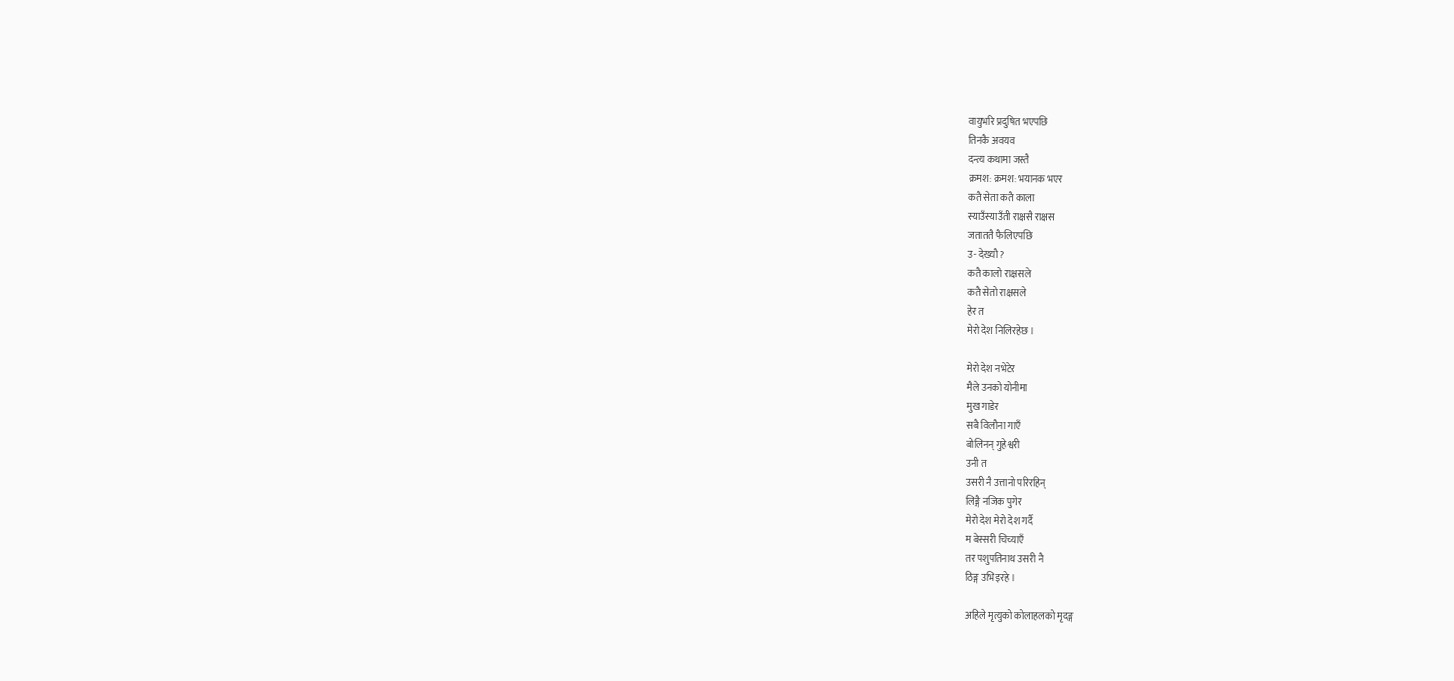वायुभरि प्रदुषित भएपछि
तिनकै अवयव
दन्त्य कथामा जस्तै
क्रमश: क्रमश: भयानक भएर
कतै सेता कतै काला
स्याउँस्याउँती राक्षसै राक्षस
जताततै फैलिएपछि
उ- देख्यौ ?
कतै कालो राक्षसले
कतै सेतो राक्षसले
हेर त
मेरो देश निलिरहेछ ।

मेरो देश नभेटेर
मैले उनको योनीमा
मुख गाडेर
सबै विलौना गाएँ
बोलिनन् गुहेश्वरी
उनी त
उसरी नै उत्तानो परिरहिन्
लिङ्गै नजिक पुगेर
मेरो देश मेरो देश गर्दै
म बेस्सरी चिच्याएँ
तर पशुपतिनाथ उसरी नै
ठिङ्ग उभिइरहे ।

अहिले मृत्युको कोलाहलको मृदङ्ग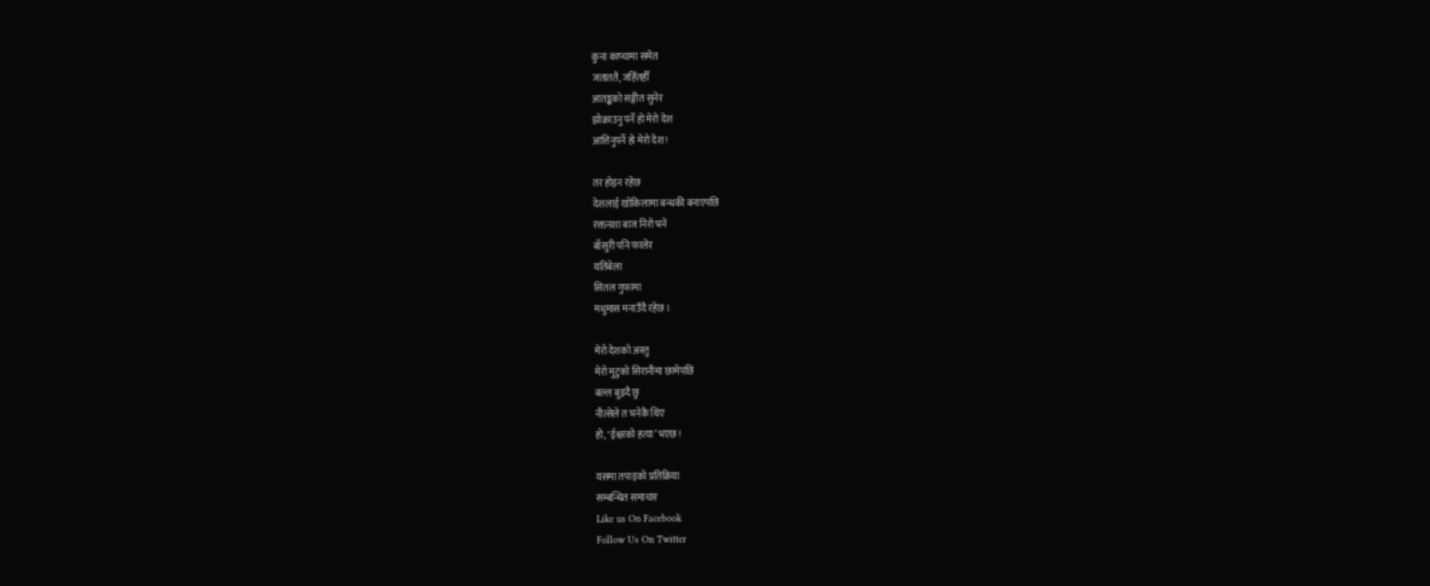कुना काप्चामा समेत
जताततै, जहिँतहीँ
आतङ्कको सङ्गीत सुनेर
झोक्राउनु पर्ने हो मेरो देश
आत्तिनुपर्ने हो मेरो देश !

तर होइन रहेछ
देशलाई खोकिलामा बन्धकी बनाएपछि
रक्तनशा बाज निरो भने
बाँसुरी पनि फालेर
यतिबेला
सितल गुफामा
मधुमास मनाउँदै रहेछ ।

मेरो देशको अस्तु
मेरो मुटुको सिरानीमा छामेपछि
बल्ल बुझ्दै छु
नीत्सेले त भनेकै थिए
हो, ‘ईश्वरको हत्या’ भएछ !

यसमा तपाइको प्रतिक्रिया
सम्बन्धित समाचार
Like us On Facebook
Follow Us On Twitter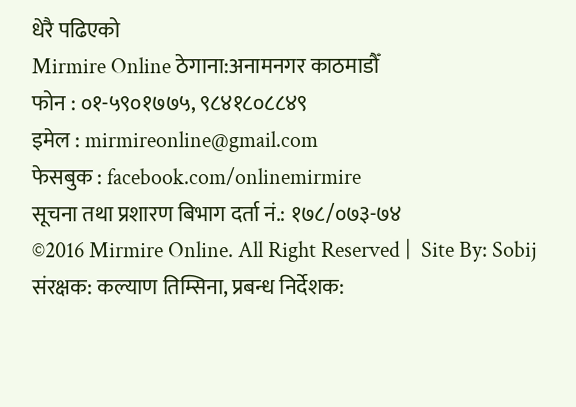धेरै पढिएको
Mirmire Online ठेगाना:अनामनगर काठमाडौँ
फोन : ०१-५९०१७७५, ९८४१८०८८४९
इमेल : mirmireonline@gmail.com
फेसबुक : facebook.com/onlinemirmire
सूचना तथा प्रशारण बिभाग दर्ता नं.: १७८/०७३-७४
©2016 Mirmire Online. All Right Reserved |  Site By: Sobij
संरक्षक: कल्याण तिम्सिना, प्रबन्ध निर्देशक: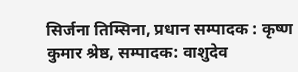सिर्जना तिम्सिना, प्रधान सम्पादक : कृष्ण कुमार श्रेष्ठ, सम्पादक: वाशुदेव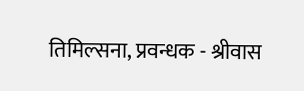तिमिल्सना, प्रवन्धक - श्रीवास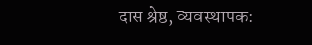दास श्रेष्ठ, व्यवस्थापक: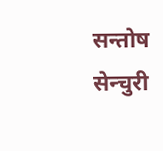सन्तोष सेन्चुरी